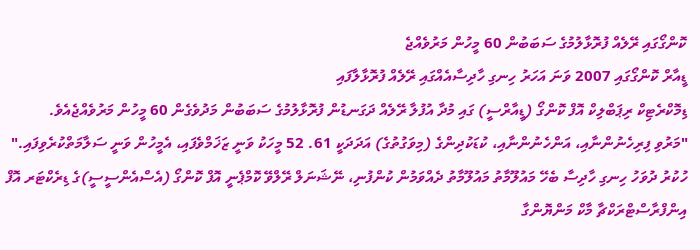ކޮންގޯގައި ރޭލެއް ފުރޮޅާލުމުގެ ސަބަބުން 60 މީހުން މަރުވެއްޖެ
ޑީއާރް ކޮންގޯގައި 2007 ވަނަ އަހަރު ހިނގި ހާދިސާއެއްގައި ރޭލެއް ފުރޮޅާލާފައި
ޑިމޮކްރެޓިކް ރިޕަބްލިކް އޮފް ކޮންގޯ (ޑީއާރްސީ) ގައި މުދާ އުފުލާ ރޭލެއް ދަގަނޑުން ފުރޮޅާލުމުގެ ސަބަބުން މަދުވެގެން 60 މީހުން މަރުވެއްޖެއެވެ.
"މަރުވި ފިރިހެނުންނާއި، އަންހެނުންނާއި، ކުޑަކުދިންގެ (މިވަގުތުގެ) އަދަދަކީ 61. 52 މީހަކު ވަނީ ޒަޚަމްވެފައި، އެމީހުން ވަނީ ސަލާމަތްކުރެވިފައި." ހުކުރު ދުވަހު ހިނގި ހާދިސާ ބެހޭ މައުލޫމާތު މައުލޫމާތު ދެއްވަމުން ކުންފުނި، ނޭޝަނަލް ރޭލްވޭ ކޮމްޕެނީ އޮފް ކޮންގޯ (އެސްއެންސީސީ)ގެ ޑިރެކްޓަރ އޮފް އިންފްރާސްޓްރަކްޗާ މާކް މަންޔޮންގާ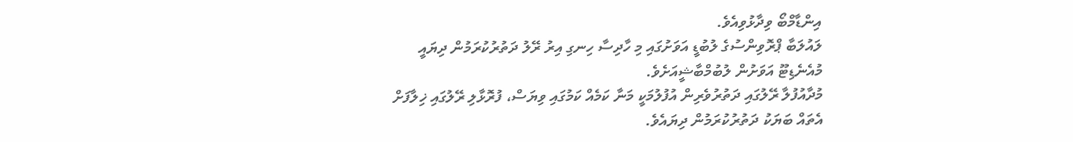އިންޑާމްބޯ ވިދާޅުވިއެވެ.
ލައުލަބާ ޕްރޮވިންސުގެ ލުބުޑީ އަވަށުގައި މި ހާދިސާ ހިނގި އިރު ރޭލު ދަތުރުކުރަމުން ދިޔައީ މުއެނެޑިޓޫ އަވަށުން ލުބުމްބާޝީއަށެވެ.
މުދާއުފުލާ ރޭލުގައި ދަތުރުވެރިން އުފުލުމަކީ މަނާ ކަމެއް ކަމުގައި ވިޔަސް، ފުރޮޅާލި ރޭލުގައި ޚިލާފަށް އެތައް ބަޔަކު ދަތުރުކުރަމުން ދިޔައެވެ.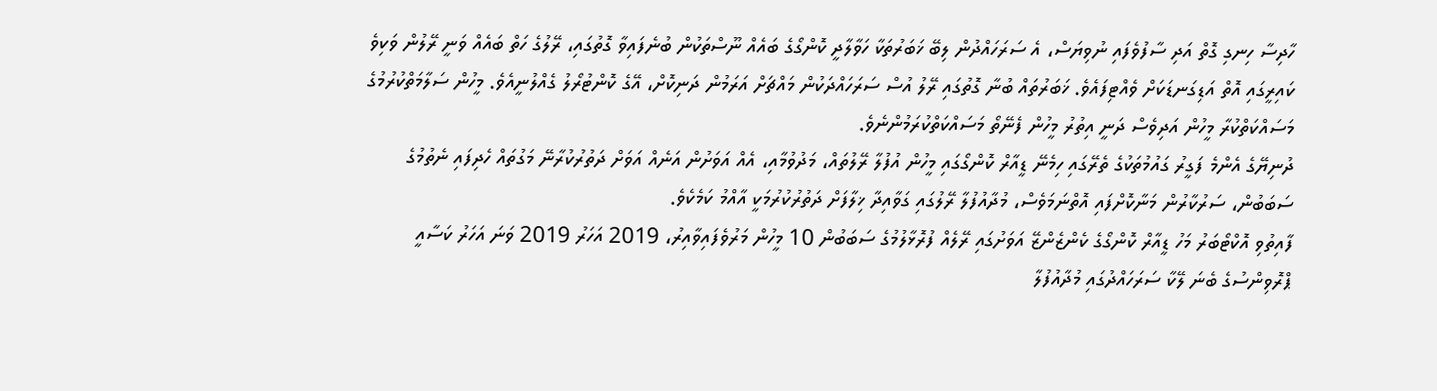ހާދިސާ ހިނގި ގޮތް އަދި ސާފުވެފައި ނުވިޔަސް، އެ ސަރަހައްދުން ލިބޭ ޚަބަރުތަކާ ހަވާލާދީ ކޮންގޯގެ ބައެއް ނޫސްތަކުން ބުނެފައިވާ ގޮތުގައި، ރޭލުގެ ހަތް ބައެއް ވަނީ ރޭލުން ވަކިވެ ކައިރީގައި އޮތް އަޑިގަނޑަކަށް ވެއްޓިފައެވެ. ޚަބަރުތައް ބުނާ ގޮތުގައި ރޭލު އުސް ސަރަހައްދަކުން މައްޗަށް އަރަމުން ދަނިކޮށް، އޭގެ ކޮންޓުރޯލު ގެއްލުނީއެވެ. މީހުން ސަލާމަތްކުރުމުގެ މަސައްކަތްކުރާ މީހުން އަދިވެސް ދަނީ އިތުރު މީހުން ފެނޭތޯ މަސައްކަތްކުރަމުންނެވެ.
ދުނިޔޭގެ އެންމެ ފަގީރު ގައުމުތަކުގެ ތެރޭގައި ހިމެނޭ ޑީއާރް ކޮންގޯގައި މީހުން އުފުލާ ރޭލުތައް، މަދުވުމާއި، އެއް އަވަށުން އަނެއް އަވަށް ދަތުރުކުރާނޭ މަގުތައް ހެދިފައި ނެތުމުގެ ސަބަބުން، ސަރުކާރުން މަނާކޮށްފައި އޮތްނަމަވެސް، މުދާއުފުލާ ރޭލުގައި ގަވާއިދާ ޚިލާފަށް ދަތުރުކުރުމަކީ އާއްމު ކަމެކެވެ.
ފާއިތުވި އޮކްޓޯބަރު މަހު ޑީއާރް ކޮންގޯގެ ކެންޒެންޒޭ އަވަށުގައި ރޭލެއް ފުރޮޅާލުމުގެ ސަބަބުން 10 މީހުން މަރުވެފައިވާއިރު، 2019 އަހަރު 2019 ވަނަ އަހަރު ކަސާއީ ޕްރޮވިންސުގެ ބެނަ ލޭކާ ސަރަހައްދުގައި މުދާއުފުލާ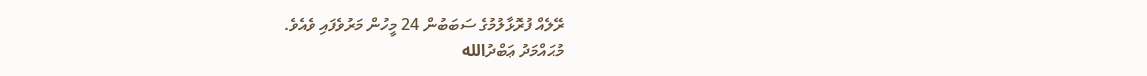ރޭލެއް ފުރޮޅާލުމުގެ ސަބަބުން 24 މީހުން މަރުވެފައި ވެއެވެ.
މުޙައްމަދު ޢަބްދުالله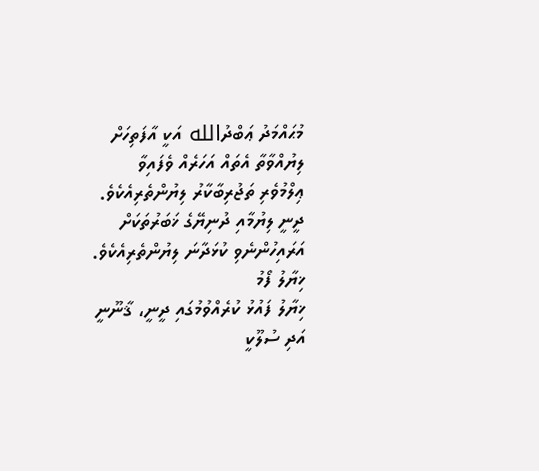މުޙައްމަދު ޢަބްދުالله އަކީ އާފަތިހަށް ލިޔުއްވާތާ އެތައް އަހަރެއް ވެފައިވާ ޢިލްމުވެރި ތަޖުރިބާކާރު ލިޔުންތެރިއެކެވެ. ދީނީ ލިޔުމާއި ދުނިޔޭގެ ޚަބަރުތަކަށް އަރައިހުންނެވި ކުޅަދާނަ ލިޔުންތެރިއެކެވެ.
ޚިޔާލު ފޯމު
ޚިޔާލު ފައުޅު ކުރެއްވުމުގައި ދީނީ، ޤާނޫނީ އަދި ސުލޫކީ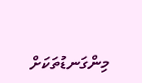މިންގަނޑުތަކަށް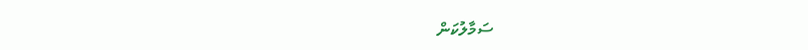ސަމާލުކަން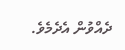ދެއްވުން އެދެމެވެ.